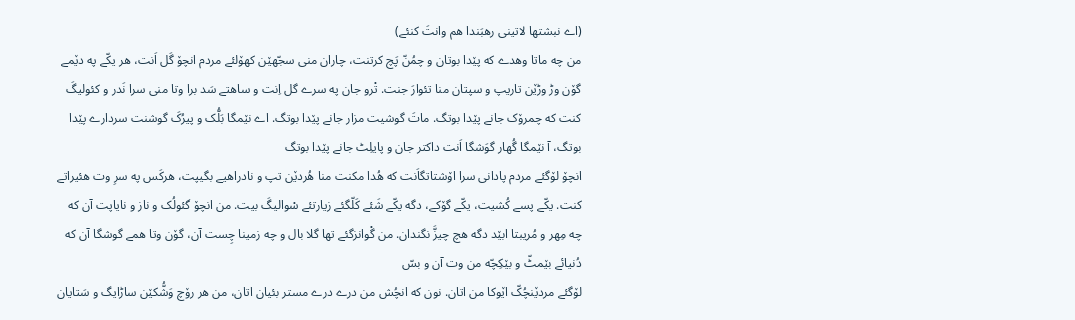(اے نبشتها لاتینی رهبَندا هم وانتَ کنئے)
من چه ماتا وهدے که پێدا بوتان و چمُنّ پَچ کرتنت، چاران منی سجّهێن کهۆلئے مردم انچۆ گَل اَنت، هر یکّے په دێمے گۆن وڑ وڑێن تاریپ و سپتان منا تئوارَ جنت. تْرو جان په سرے گل اِنت و ساهتے سَد برا وتا منی سرا نَدر و کئولیگَ کنت که چمرۆک جانے پێدا بوتگ. ماتَ گوشیت مزار جانے پێدا بوتگ. اے نێمگا بَلُّک و پیرُکَ گوشنت سردارے پێدا بوتگ، آ نێمگا گُهار گوَشگا اَنت داکتر جان و پایلِٹ جانے پێدا بوتگ
انچۆ لۆگئے مردم پادانی سرا اۆشتاتگاَنت که هُدا مکنت منا هُردێن تپ و نادراهیے بگیپت، هرکَس په سرِ وت هئیراتے کنت. یکّے پسے کُشیت، یکّے گۆکے، دگه یکّے شَئے کَلّگئے زیارتئے سْوالیگَ بیت. من انچۆ گئولُک و ناز و نایاپت آن که چه مِهر و مُریبتا ابێد دگه هچ چیزَّ نگندان. من گْوانزگئے تها گلا بال و چه زمینا چِست آن، گۆن وتا همے گوشگا آن که دُنیائے بێمٹّ و بێکِچّه من وت آن و بسّ
لۆگئے مردێنچُکّ اێوکا من اتان. نون که انچُش من درے درے مستر بئیان اتان، من هر رۆچ وَشُّکێن ساڑایگ و سَتایان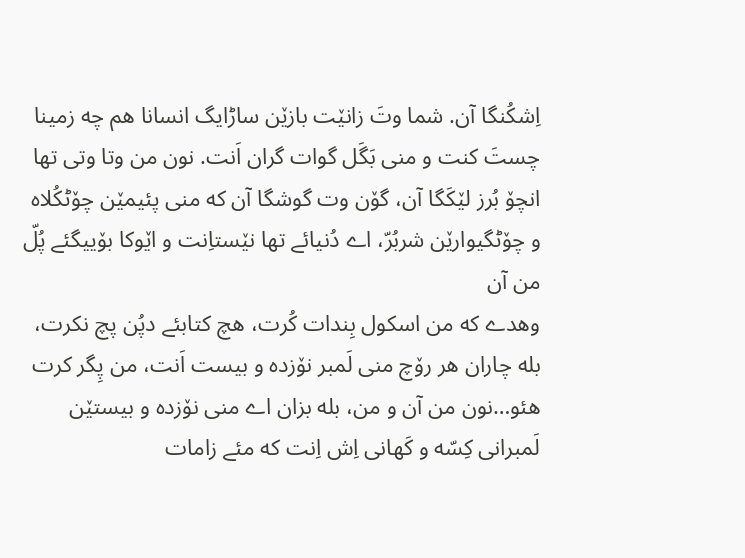اِشکُنگا آن. شما وتَ زانێت بازێن ساڑایگ انسانا هم چه زمینا چستَ کنت و منی بَگَل گوات گران اَنت. نون من وتا وتی تها انچۆ بُرز لێکَگا آن، گۆن وت گوشگا آن که منی پئیمێن چۆٹکُلاه و چۆٹگیوارێن شربُرّ، اے دُنیائے تها نێستاِنت و اێوکا بۆییگئے پُلّ من آن
وهدے که من اسکول بِندات کُرت، هچ کتابئے دپُن پچ نکرت، بله چاران هر رۆچ منی لَمبر نۆزده و بیست اَنت، من پِگر کرت هئو…نون من آن و من، بله بزان اے منی نۆزده و بیستێن لَمبرانی کِسّه و کَهانی اِش اِنت که مئے زامات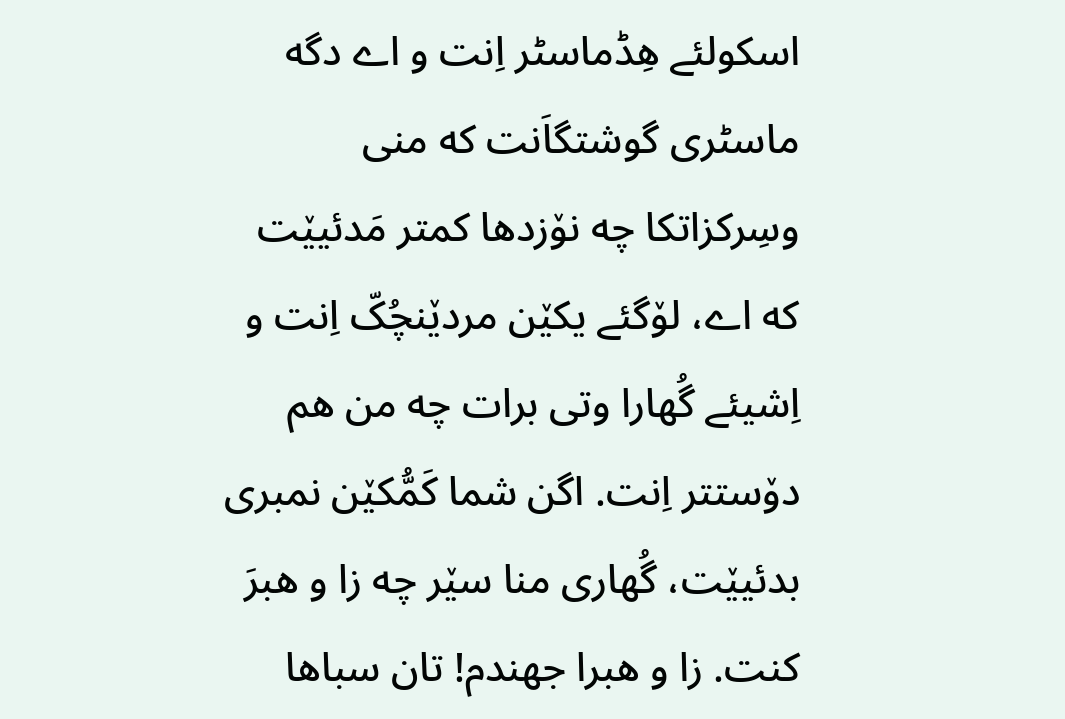اسکولئے هِڈماسٹر اِنت و اے دگه ماسٹری گوشتگاَنت که منی وسِرکزاتکا چه نۆزدها کمتر مَدئیێت که اے، لۆگئے یکێن مردێنچُکّ اِنت و اِشیئے گُهارا وتی برات چه من هم دۆستتر اِنت. اگن شما کَمُّکێن نمبری بدئیێت، گُهاری منا سێر چه زا و هبرَ کنت. زا و هبرا جهندم! تان سباها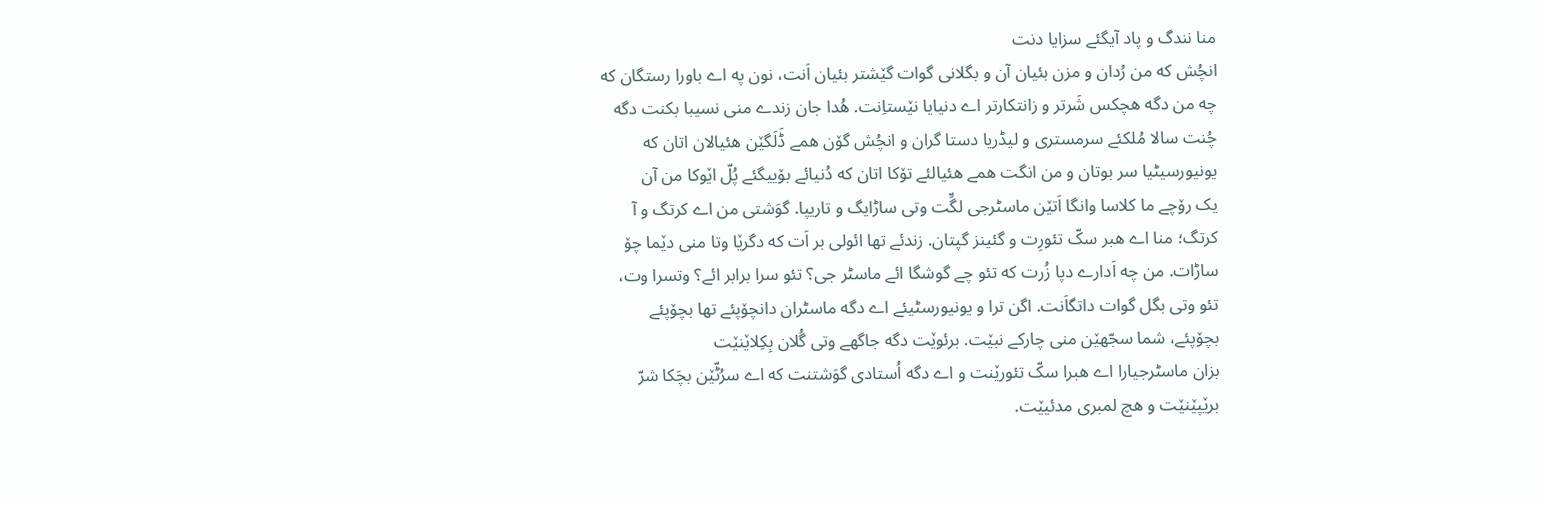منا نندگ و پاد آیگئے سزایا دنت
انچُش که من رُدان و مزن بئیان آن و بگلانی گوات گێشتر بئیان اَنت، نون په اے باورا رستگان که چه من دگه هچکس شَرتر و زانتکارتر اے دنیایا نێستاِنت. هُدا جان زندے منی نسیبا بکنت دگه چُنت سالا مُلکئے سرمستری و لیڈریا دستا گران و انچُش گۆن همے ڈَلَگێن هئیالان اتان که یونیورسیٹیا سر بوتان و من انگت همے هئیالئے تۆکا اتان که دُنیائے بۆییگئے پُلّ اێوکا من آن
یک رۆچے ما کلاسا وانگا اَتێن ماسٹرجی لگِّت وتی ساڑایگ و تاریپا. گوَشتی من اے کرتگ و آ کرتگ؛ منا اے هبر سکّ تئورِت و گئینز گپتان. زندئے تها ائولی بر اَت که دگرێا وتا منی دێما چۆ ساڑات. من چه اَدارے دپا زُرت که تئو چے گوشگا ائے ماسٹر جی؟ تئو سرا برابر ائے؟ وتسرا وت، تئو وتی بگل گوات داتگاَنت. اگن ترا و یونیورسٹیئے اے دگه ماسٹران دانچۆپئے تها بچۆپئے بچۆپئے، شما سجّهێن منی چارکے نبێت. برئوێت دگه جاگهے وتی گُلان بِکِلاێنێت
بزان ماسٹرجیارا اے هبرا سکّ تئورێنت و اے دگه اُستادی گوَشتنت که اے سرُٹّێن بچَکا شرّ برێپێنێت و هچ لمبری مدئیێت.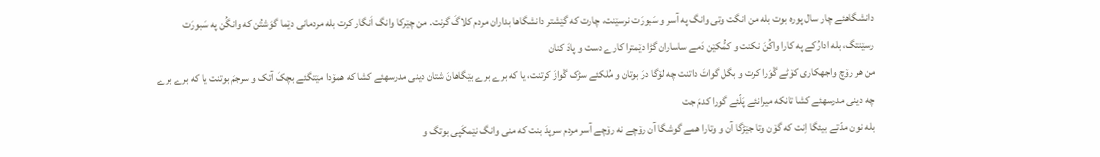دانشگاهئے چار سال پوره بوت بله من انگت وتی وانگ په آسر و سَبورَت نرسێنت، چارت که گێشتر دانشگاها بداران مردم کلاگَ گرنت. من چێرکا وانگ اَنگار کرت بله مردمانی دێما گوَشتُن که وانگُن په سَبورَت رسێنتگ، بله ادارُکے په کارا واکُنَ نکنت و کمُّکێن دَمے ساساران گڑا دێمترا کارے دست و پادَ کنان
من هر رۆچ واجهکاری کۆٹے گْوَرا کرت و بگل گواتَ داتنت چه لۆگا درَ بوتان و مُلکئے سڑک گْوازَ کرتنت، یا که برے برے بێگاهانَ شتان دینی مدرسهئے کشا که همۆدا مێتگئے بچکَ آتک و سرجمَ بوتنت یا که برے برے چه دینی مدرسهئے کشا تانکه میرانئے پَلّئے گورا کدمَ جت
بله نون مدّتے بیئگا اِنت که گۆن وتا جێڑگا آن و وتارا همے گوشگا آن رۆچے نه رۆچے آسر مردم سرپدَ بنت که منی وانگ نێمکَپی بوتگ و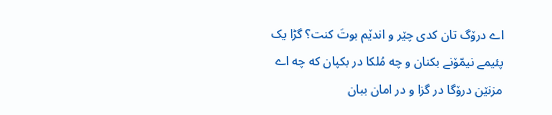اے درۆگ تان کدی چێر و اندێم بوتَ کنت؟ گڑا یک پئیمے نیمّۆنے بکنان و چه مُلکا در بکپان که چه اے مزنێن درۆگا در گزا و در امان ببان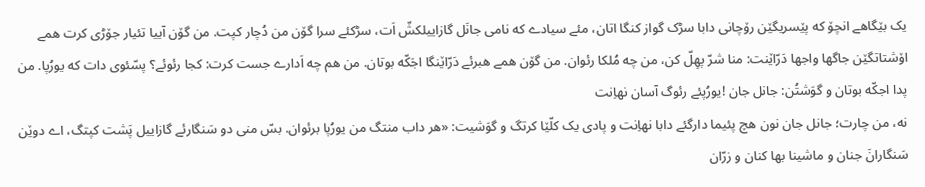یک بێگاهے انچۆ که پێسریگێن رۆچانی دابا سڑک گواز کنگا اتان، مئے سیادے که نامی جانَل گازاییلکشّ اَت، سڑکئے سرا گۆن من دُچار کپت. من گۆن آییا تئیار جۆڑی کرت همے اۆشتاتگێن جاگها واجها دَرّاێنت: منا شرّ پهِلّ کن، من چه مُلکا رئوان. من گۆن همے هبرئے دَرّاێنگا اجَکّه بوتان. من هم چه اَدارے جست کرت: کجا رئوئے؟ پسّئوی دات که یورُپا. من پدا اجکّه بوتان و گوَشتُن: جانل جان !یورُپئے رئوگ آسان نهاِنت
نه، من چارت؛ جانل جان نون هچ پئیما دارگئے دابا نهاِنت و پادی یک کلّێا کرتگ و گوَشیت: «هر داب منتگ من یورُپا برئوان. بسّ منی دو سَنگارئے گازاییل پَشت کپتگ، اے دوێن سَنگارانَ جنان و ماشینا بها کنان و زرّان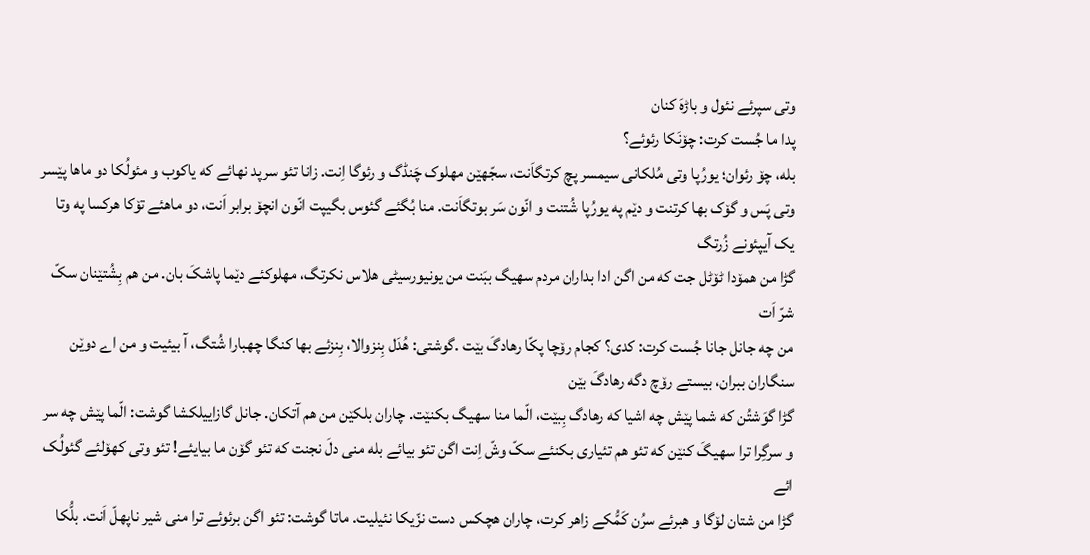وتی سپرئے نئول و باڑهَ کنان
پدا ما جُست کرت: چۆنَکا رئوئے؟
بله، چۆ رئوان؛ یورُپا وتی مُلکانی سیمسر پچ کرتگاَنت، سجّهێن مهلوک چَنڈگ و رئوگا اِنت. زانا تئو سرپد نهائے که یاکوب و مئولُکا دو ماها پێسر وتی پَس و گۆک بها کرتنت و دێم په یورُپا شُتنت و انّون سَر بوتگاَنت. منا بُگئے گئوس بگیپت انّون انچۆ برابر اَنت، دو ماهئے تۆکا هرکسا په وتا یک آیپئونے زُرتگ
گڑا من همۆدا ٹۆٹل جت که من اگن ادا بداران مردم سهیگ ببَنت من یونیورسیٹی هلاس نکرتگ، مهلوکئے دێما پاشکَ بان. من هم بِشُتێنان سکّ شرّ اَت
من چه جانل جانا جُست کرت: کدی؟ کجام رۆچا پکّا رهادگَ بێت .گوشتی: هُدَل بِنزوالا، بِنزئے بها کنگا چهبارا شُتگ، آ بیئیت و من اے دوێن سنگاران ببران، بیستے رۆچ دگه رهادگَ بێن
گڑا گوَشتُن که شما پێش چه اشیا که رهادگ بِبێت، الّما منا سهیگ بکنێت. چاران بلکێن من هم آتکان. جانل گازاییلکشا گوشت: الّما پێش چه سر و سرگِرا ترا سهیگَ کنێن که تئو هم تئیاری بکنئے سکّ وشّ اِنت اگن تئو بیائے بله منی دلَ نجنت که تئو گۆن ما بیایئے! تئو وتی کهۆلئے گئولُک ائے
گڑا من شتان لۆگا و هبرئے سرُن کَمُّکے زاھر کرت، چاران هچکس دست نزّیکا نئیلیت. ماتا گوشت: تئو اگن برئوئے ترا منی شیر ناپهلّ اَنت. بلُّکا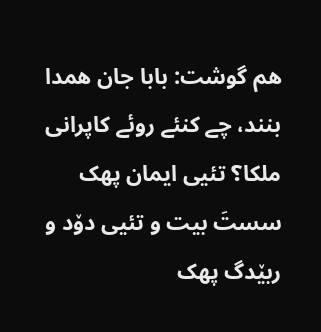هم گوشت: بابا جان همدا بنند، چے کنئے روئے کاپرانی ملکا؟ تئیی ایمان پهک سستَ بیت و تئیی دۆد و ربێدگ پهک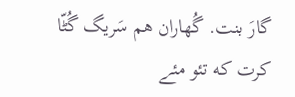گارَ بنت. گُهاران هم سَریگ گُٹّا کرت که تئو مئے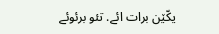یکّێن برات ائے. تئو برئوئے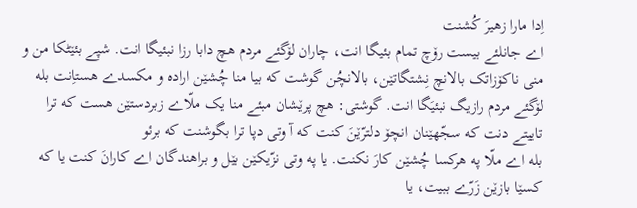اِدا مارا زهیرَ کُشنت
اے جانلئے بیست رۆچ تمام بئیگا انت، چاران لۆگئے مردم هچ دابا رزا نبئیگا انت. شپے بئێٹکا من و منی ناکۆزاتک بالانچ نِشتگاتێن، بالانچُن گوشت که بیا منا چُشێن اراده و مکسدے هستاِنت بله لۆگئے مردم رازیگ نبئیَگا انت. گوشتی: هچ پرێشان مبئے منا یک ملّاے زبردستێن هست که ترا تاییتے دنت که سجّهێنان انچۆ دلترّێنَ کنت که آ وتی دپا ترا بگوشنت که برئو
بله اے ملّا په هرکسا چُشێن کارَ نکنت. یا په وتی نزّیکێن بێل و براهندگان اے کارانَ کنت یا که کسێا بازێن زَرّے ببیت، یا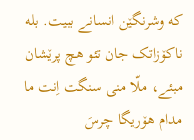که وشرنگێن انسانے ببیت. بله ناکۆزاتک جان تئو هچ پرێشان مبئے، ملّا منی سنگت اِنت ما مدام هۆریگا چرسَ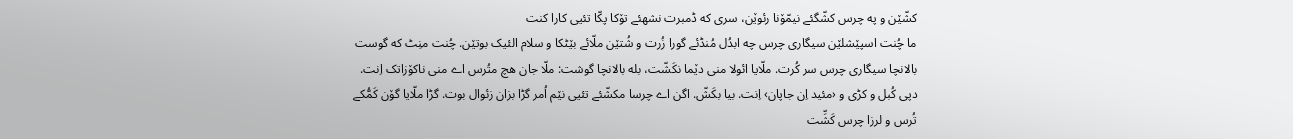کشّێن و په چرس کشّگئے نیمّۆنا رئوێن، سری که ڈمبرت نشھئے تۆکا پکّا تئیی کارا کنت
ما چُنت اسپێشلێن سیگاری چرس چه ابدُل مُنڈئے گورا زُرت و شُتێن ملّائے بێٹکا و سلام الئیک بوتێن. چُنت منِٹ که گوست بالانچا سیگاری چرس سر کُرت. ملّایا ائولا منی دێما نکَشّت، بله بالانچا گوشت: ملّا جان هچ متُرس اے منی ناکۆزاتک اِنت. دپی کُبل و کڑی و ‹مئید اِن جاپان› اِنت. بیا بکَشّ. اگن اے چرسا مکشّئے تئیی نێم اُمر گڑا بزان زئوال بوت. گڑا ملّایا گۆن کَمُّکے تُرس و لرزا چرس کَشِّت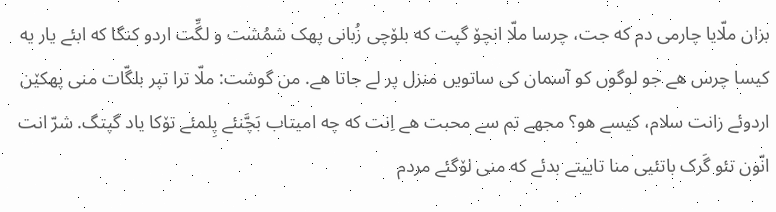بزان ملّایا چارمی دم که جت، چرسا ملّا انچۆ گپت که بلۆچی زُبانی پهک شمُشت و لگِّت اردو کنگا که ابئے یار یه کیسا چرس هے جو لوگوں کو آسمان کی ساتویں منزل پر لے جاتا هے. من گوشت: ملّا ترا تپر بلگّات منی پهکێن اردوئے زانت سلام، کیسے ھو؟ مجھے تم سے محبت ھے اِنت که چه امیتاب بَچَّنئے پِلمئے تۆکا یاد گپتگ. شرّ انت انّون تئو گَرک باتئیی منا تاییتے بدئے که منی لۆگئے مردم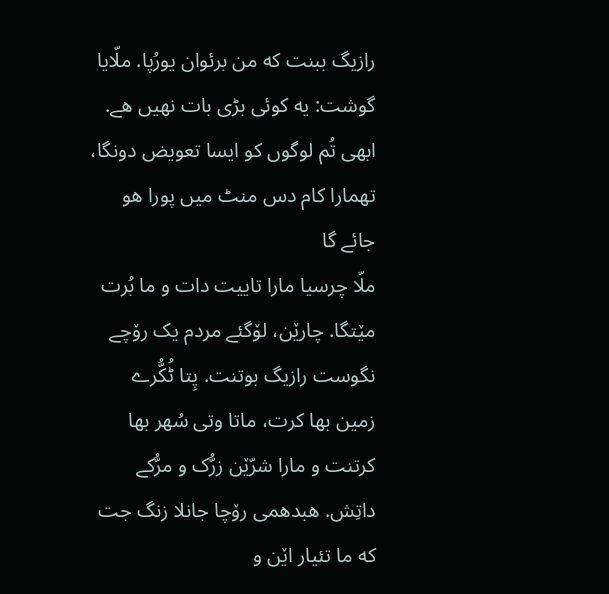رازیگ ببنت که من برئوان یورُپا. ملّایا گوشت: یه کوئی بڑی بات نهیں هے. ابهی تُم لوگوں کو ایسا تعویض دونگا، تهمارا کام دس منٹ میں پورا هو جائے گا
ملّا چرسیا مارا تاییت دات و ما بُرت مێتگا. چارێن، لۆگئے مردم یک رۆچے نگوست رازیگ بوتنت. پِتا ٹُکُّرے زمین بها کرت، ماتا وتی سُھر بها کرتنت و مارا شرّێن زرُّک و مرُّکے داتِش. هبدهمی رۆچا جانلا زنگ جت که ما تئیار اێن و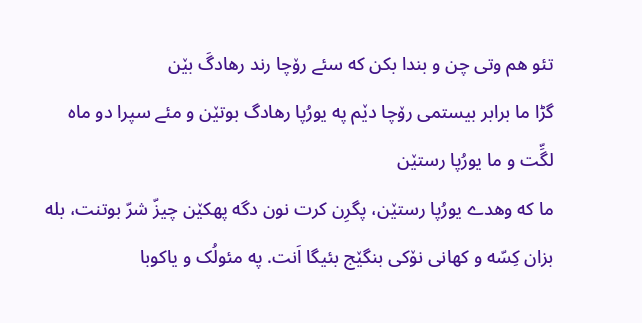تئو هم وتی چن و بندا بکن که سئے رۆچا رند رهادگَ بێن
گڑا ما برابر بیستمی رۆچا دێم په یورُپا رهادگ بوتێن و مئے سپرا دو ماه لگِّت و ما یورُپا رستێن
ما که وهدے یورُپا رستێن، پگرِن کرت نون دگه پهکێن چیزّ شرّ بوتنت، بله بزان کِسّه و کهانی نۆکی بنگێج بئیگا اَنت. په مئولُک و یاکوبا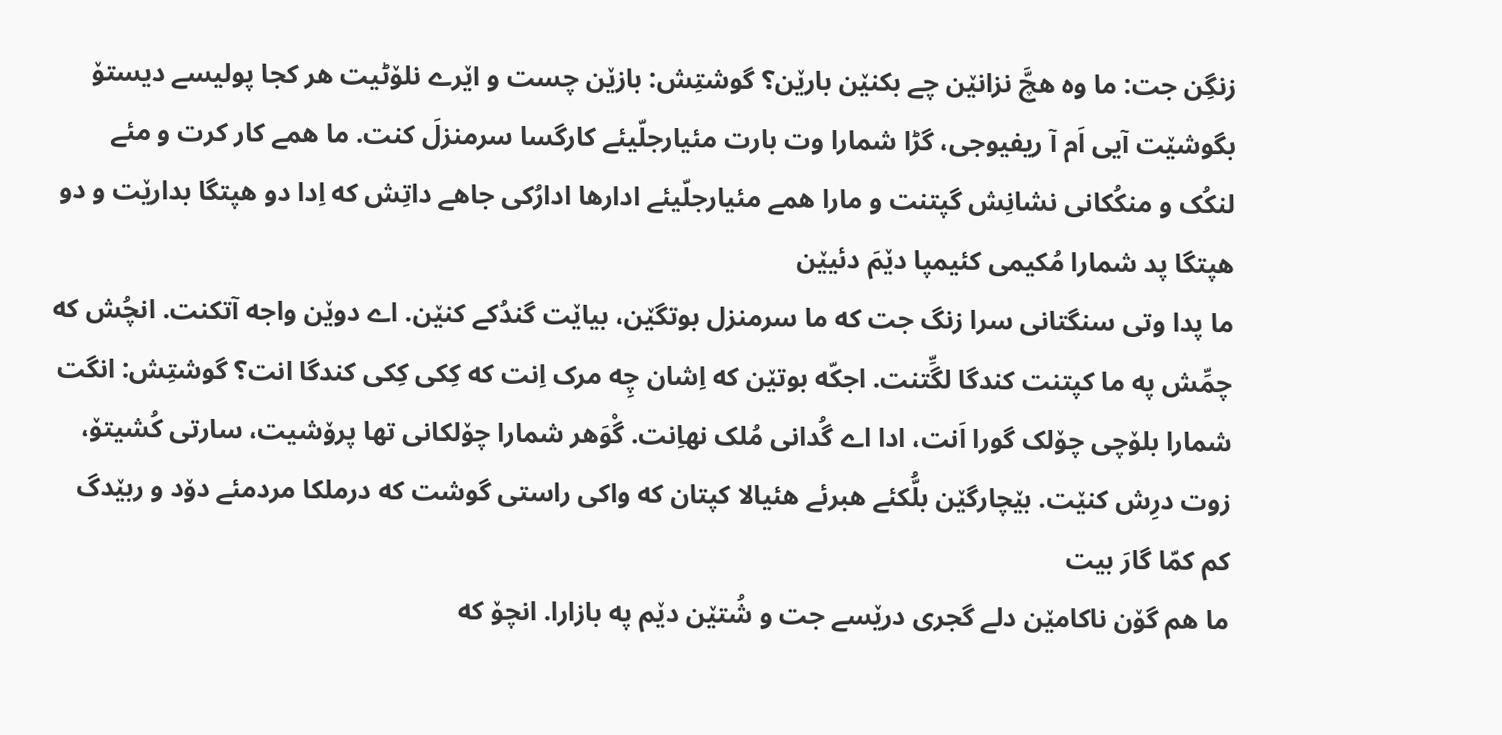زنگِن جت: ما وه هچَّ نزانێن چے بکنێن بارێن؟ گوشتِش: بازێن چست و اێرے نلۆٹیت هر کجا پولیسے دیستۆ بگوشێت آیی اَم آ ریفیوجی، گڑا شمارا وت بارت مئیارجلّیئے کارگسا سرمنزلَ کنت. ما همے کار کرت و مئے لنکُک و منکُکانی نشانِش گپتنت و مارا همے مئیارجلّیئے ادارها ادارُکی جاھے داتِش که اِدا دو هپتگا بدارێت و دو هپتگا پد شمارا مُکیمی کئیمپا دێمَ دئیێن
ما پدا وتی سنگتانی سرا زنگ جت که ما سرمنزل بوتگێن، بیاێت گندُکے کنێن. اے دوێن واجه آتکنت. انچُش که چمِّش په ما کپتنت کندگا لگِّتنت. اجکّه بوتێن که اِشان چِه مرک اِنت که کِکی کِکی کندگا انت؟ گوشتِش: انگت شمارا بلۆچی چۆلک گورا اَنت، ادا اے گُدانی مُلک نهاِنت. گْوَهر شمارا چۆلکانی تها پرۆشیت، سارتی کُشیتۆ، زوت درِش کنێت. بێچارگێن بلُّکئے هبرئے هئیالا کپتان که واکی راستی گوشت که درملکا مردمئے دۆد و ربێدگ کم کمّا گارَ بیت
ما هم گۆن ناکامێن دلے گجری درێسے جت و شُتێن دێم په بازارا. انچۆ که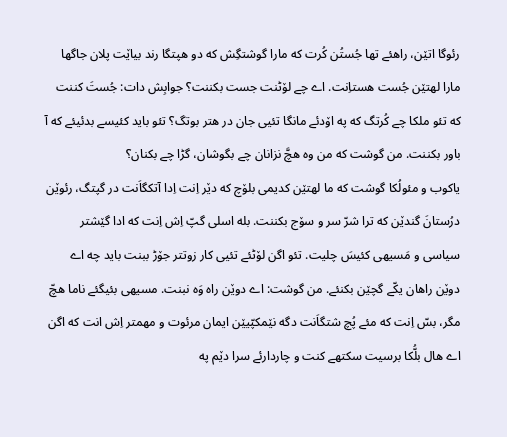رئوگا اتێن، راهئے تها جُستُن کُرت که مارا گوشتگِش که دو هپتگا رند بیاێت پلان جاگها مارا لهتێن جُست هستاِنت. اے چے لۆٹنت جست بکننت؟ جوابِش دات: جُستَ کننت که تئو ملکا چے کُرتگ که په اۆدئے مانگا تئیی جان در ھتر بوتگ؟ تئو باید کئیسے بدئیئے که آ باور بکننت. من گوشت که من وه ھچَّ نزانان چے بگوشان، گڑا چے بکنان؟
یاکوب و مئولُکا گوشت که ما لهتێن کدیمی بلۆچ که دێر اِنت اِدا آتکگاَنت در گپتگ، رئوێن درُستانَ گندێن که ترا شرّ سر و سۆج بکننت. بله اسلی گپّ اِش اِنت که ادا گێشتر سیاسی و مَسیهی کئیسَ چلیت. تئو اگن لۆٹئے تئیی کار زوتتر جۆڑ ببنت باید چه اے دوێن راهان یکّے گچێن بکنئے. من گوشت: اے دوێن راه وَه نبنت. مسیھی بئیگئے ناما هچّ مگر، بسّ اِنت که مئے پُچ شتگاَنت دگه نێمکپّیێن ایمان مرئوت و مهمتر اِش انت که اگن اے ھال بلُّکا برسیت سکتهے کنت و چاردارئے سرا دێم په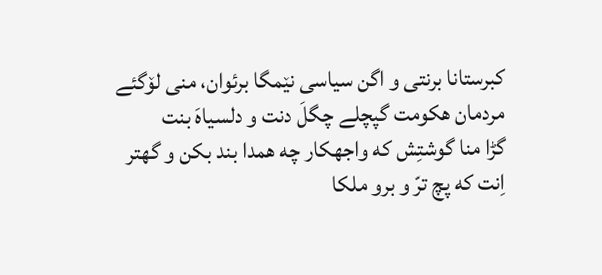کبرستانا برنتی و اگن سیاسی نێمگا برئوان، منی لۆگئے مردمان هکومت گپچلے چگلَ دنت و دلسیاهَ بنت
گڑا منا گوشتِش که واجهکار چه همدا بند بکن و گهتر اِنت که پچ ترّ و برو ملکا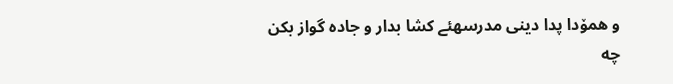و همۆدا پدا دینی مدرسهئے کشا بدار و جاده گواز بکن
چه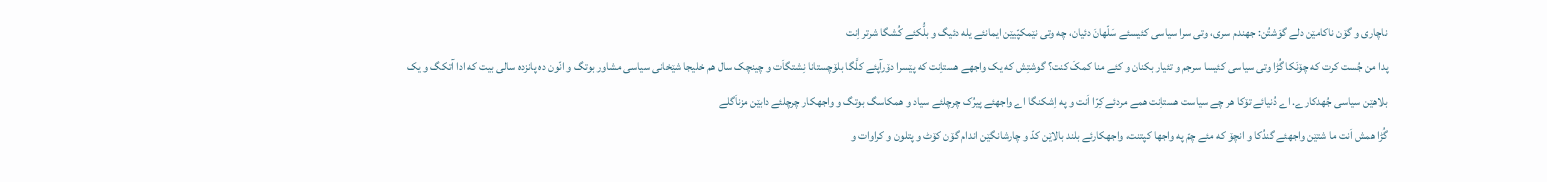ناچاری و گۆن ناکامێن دلے گوَشتُن: جھندم سری، وتی سرا سیاسی کئیسئے سَلّهانَ دئیان، چه وتی نێمکپّیێن ایمانئے یله دئیگ و بلُّکئے کُشگا شرتر اِنت
پدا من جُست کرت که چۆنَکا گُڑا وتی سیاسی کئیسا سرجم و تئیار بکنان و کئے منا کمکَ کنت؟ گوشتِش که یک واجهے هستاِنت که پێسرا دۆرآپئے کلَّگا بلۆچستانا نِشتگاَت و چینچک سال هم خلیجا شێخانی سیاسی مشاور بوتگ و انّون ده پانزده سالی بیت که ادا آتکگ و یک بلاهێن سیاسی جُھدکارے. اے دُنیائے تۆکا هر چے سیاست هستاِنت همے مردئے کِرّا اَنت و په اِشکنگا اے واجھئے پیرُک چرچلئے سیاد و همکاسگ بوتگ و واجهکار چرچلئے دابێن مزناَگلے
گُڑا همش اَنت ما شتێن واجهئے گندُکا و انچۆ که مئے چمّ په واجها کپتنت، واجهکارئے بلند بالاێن کدّ و چارشانگێن اندام گۆن کۆٹ و پتلون و کراوات و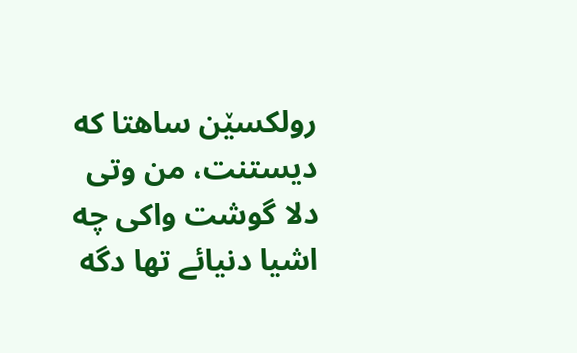رولکسێن ساهتا که دیستنت، من وتی دلا گوشت واکی چه اشیا دنیائے تها دگه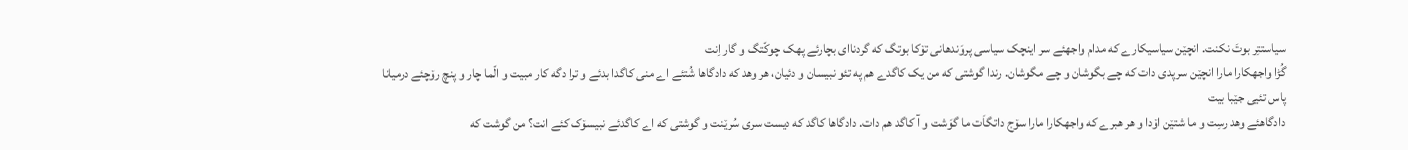سیاستتِر بوتَ نکنت. انچێن سیاسیکارے که مدام واجھئے سر اینچک سیاسی پروَندهانی تۆکا بوتگ که گردناای بچارئے پھک چوکّتگ و گار اِنت
گُڑا واجھکارا مارا انچێن سرپدی دات که چے بگوشان و چے مگوشان. رندا گوشتی که من یک کاگدے هم په تئو نبیسان و دئیان، ھر وھد که دادگاها شُتئے اے منی کاگدا بدئے و ترا دگه کار مبیت و الّما چار و پنچ رۆچئے درمیانا پاس تئیی جێبا بیت
دادگاھئے وھد رسِت و ما شتێن اۆدا و هر هبرے که واجھکارا مارا سۆج داتگاَت ما گوَشت و آ کاگد هم دات. دادگاها کاگد که دیست سری سُرێنت و گوشتی که اے کاگدئے نبیسۆک کئے انت؟ من گوشت که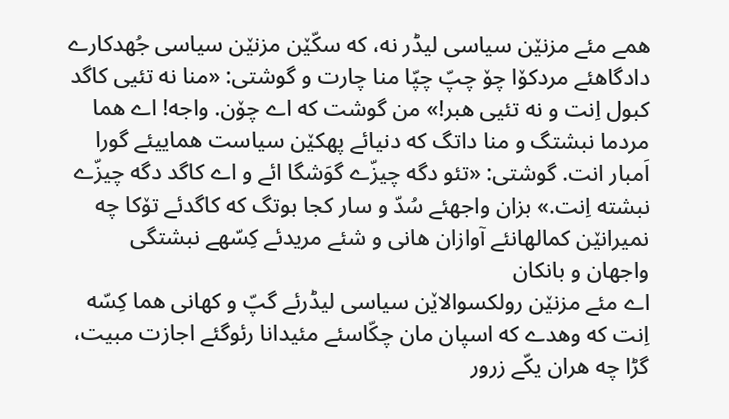همے مئے مزنێن سیاسی لیڈر نه، که سکّێن مزنێن سیاسی جُھدکارے
دادگاهئے مردکۆا چۆ چپّ چپّا منا چارت و گوشتی: «منا نه تئیی کاگد کبول اِنت و نه تئیی هبر!» من گوشت که اے چۆن. واجه! اے هما مردما نبشتگ و منا داتگ که دنیائے پهکێن سیاست هماییئے گورا اَمبار انت. گوشتی: «تئو دگه چیزّے گوَشگا ائے و اے کاگد دگه چیزّے نبشته اِنت.» بزان واجهئے سُدّ و سار کجا بوتگ که کاگدئے تۆکا چه نمیرانێن کمالهانئے آوازان هانی و شئے مریدئے کِسّهے نبشتگی
واجهان و بانکان
اے مئے مزنێن رولکسوالاێن سیاسی لیڈرئے گپّ و کهانی هما کِسّه اِنت که وھدے که اسپان مان چکّاسئے مئیدانا رئوگئے اجازت مبیت، گڑا چه هران یکّے زرور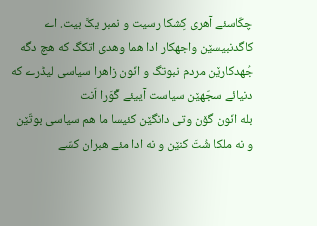چکّاسئے آھری کِشکا رسیت و نمبر یکَّ بیت. اے کاگدنبیسێن واجھکار ادا ھما وھدی اتکگ که ھچ دگه جُھدکارێن مردم نبوتگ و انّون زاھرا سیاسی لیڈرے که دنیائے سجّھێن سیاست آییئے گْوَرا اَنت
بله انّون گۆن وتی دانگێن کئیسا ما هم سیاسی بوتّێن و نه ملکا شُتَ کنێن و نه ادا مئے هبران کسّے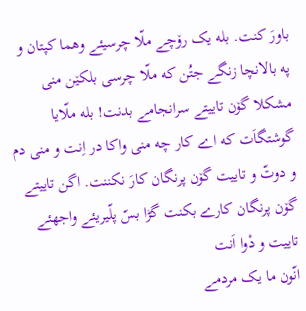باورَ کنت. بله یک رۆچے ملّا چرسیئے وهما کپتان و په بالانچا زنگے جتُن که ملّا چرسی بلکێن منی مشکلا گۆن تاییتے سرانجامے بدنت! بله ملّایا گوشتگاَت که اے کار چه منی واکا در اِنت و منی دم و دوتّ و تاییت گۆن پرنگان کارَ نکننت. اگن تاییتے گۆن پرنگان کارے بکنت گڑا بسّ پلّیریئے واجهئے تاییت و دْوا اَنت
انّون ما یک مردمے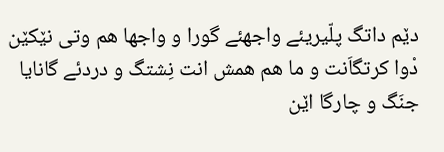دێم داتگ پلّیریئے واجهئے گورا و واجها ھم وتی نێکێن دْوا کرتگاَنت و ما ھم همش انت نِشتگ و دردئے گانایا جنَگ و چارگا اێن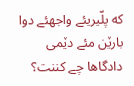که پلّیریئے واجهئے دوا بارێن مئے دێمی دادگاها چے کننت؟